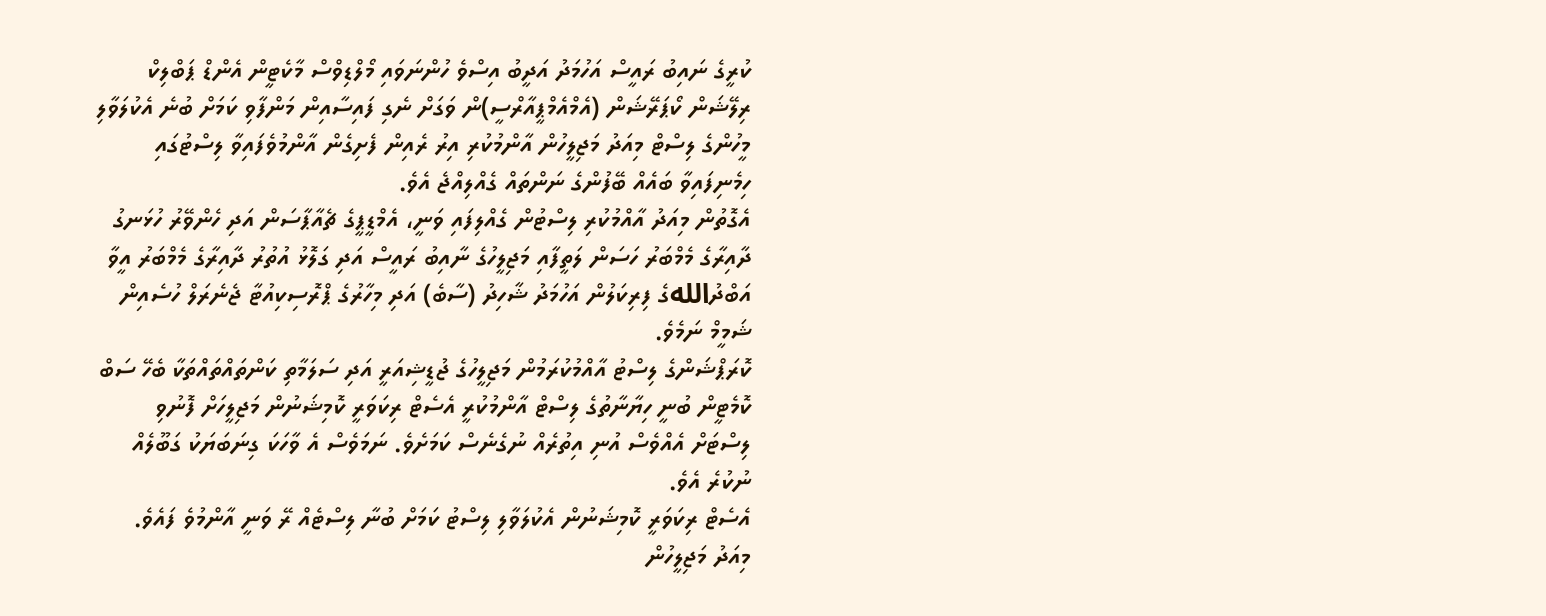ކުރީގެ ނައިބު ރައީސް އަހުމަދު އަދީބު އިސްވެ ހުންނަވައި މޯލްޑިވްސް މާކެޓީން އެންޑް ޕަބްލިކް ރިލޭޝަން ކޯޕަރޭޝަން (އެމްއެމްޕީއާރްސީ)ން ވަގަށް ނެގި ފައިސާއިން މަންފާވި ކަމަށް ބުނެ އެކުލަވާލި މީހުންގެ ލިސްޓް މިއަދު މަޖިލީހުން އާންމުކުރި އިރު ރެއިން ފެށިގެން އާންމުވެފައިވާ ލިސްޓުގައި ހިމެނިފައިވާ ބައެއް ބޭފުންގެ ނަންތައް ގެއްލިއްޖެ އެވެ.
އެގޮތުން މިއަދު އާއްމުކުރި ލިސްޓުން ގެއްލިފައި ވަނީ، އެމްޑީޕީގެ ޗެއާޕާސަން އަދި ހެންވޭރު ހުޅަނގު ދާއިރާގެ މެމްބަރު ހަސަން ލަތީފާއި މަޖިލީހުގެ ނާއިބު ރައީސް އަދި ގަލޮޅު އުތުރު ދާއިރާގެ މެމްބަރު އީވާ އަބްދުاللهގެ ފިރިކަލުން އަހުމަދު ޝާހިދު (ސާބެ) އަދި މިހާރުގެ ޕްރޮސިކިއުޓާ ޖެނެރަލް ހުސެއިން ޝަމީމް ނަމެވެ.
ކޮރަޕްޝަންގެ ލިސްޓު އާއްމުކުރަމުން މަޖިލީހުގެ ޖުޑީޝިއަރީ އަދި ސަލަމާތި ކަންތައްތައްތަކާ ބެހޭ ސަބް ކޮމެޓީން ބުނީ ހިޔާނާތުގެ ލިސްޓް އާންމުކުރީ އެސެޓް ރިކަވަރީ ކޮމިޝަނުން މަޖިލީހަށް ފޮނުވި ލިސްޓަށް އެއްވެސް އުނި އިތުރެއް ނުގެނެސް ކަމަށެވެ. ނަމަވެސް އެ ވާހަކަ ގިނަބަޔަކު ގަބޫލެއް ނުކުރެ އެވެ.
އެސެޓް ރިކަވަރީ ކޮމިޝަނުން އެކުލަވާލި ލިސްޓު ކަމަށް ބުނާ ލިސްޓެއް ރޭ ވަނީ އާންމުވެ ފައެވެ. މިއަދު މަޖިލީހުން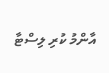އާންމު ކުރި ލިސްޓާ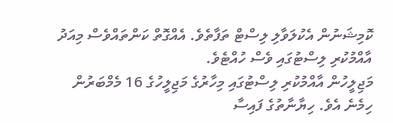ކޮމިޝަނުން އެކުލަވާލި ލިސްޓް ތަފާތެވެ. އެއްގޮތް ކަންތައްވެސް މިއަދު އާއްމުކުރި ލިސްޓުގައި ވެސް ހުއްޓެވެ.
މަޖިލީހުން އާއްމުކުރި ލިސްޓުގައި މިހާރުގެ މަޖިލީހުގެ 16 މެމްބަރުން ހިމެނެ އެވެ. ހިޔާނާތުގެ ފައިސާ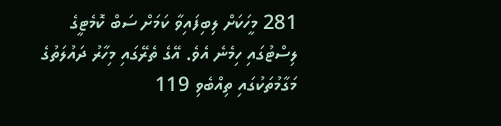281 މީހަކަށް ލިބިފައިވާ ކަމަށް ސަބް ކޮމެޓީގެ ލިސްޓުގައި ހިމެނެ އެވެ. އޭގެ ތެރޭގައި މިހާރު ދައުލަތުގެ މަގާމުތަކުގައި ތިއްބެވި 119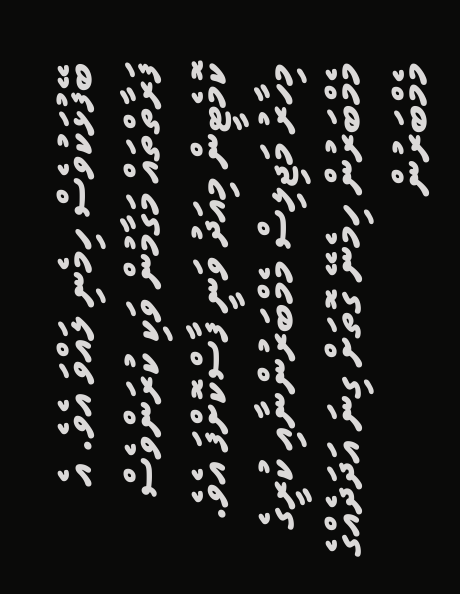ބޭފުޅަކުވެސް ހިމެނި ލައްވަ އެވެ. އެ ފަރާތްތައް މަގާމުން ވަކި ކުރަންވެސް ކޮމެޓީން މިއަދު ވަނީ ފާސްކޮށްފަ އެވެ.
މިހާރު މަޖިލިސް މެމްބަރުންނާއި ކުރީގެ މެމްބަރުން ހިމެނޭ ގޮތަށް ގިނަ އަދަދެއްގެ މެމްބަރުން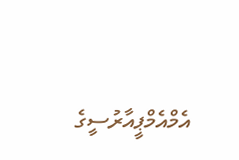އެމްއެމްޕީއާރުސީގެ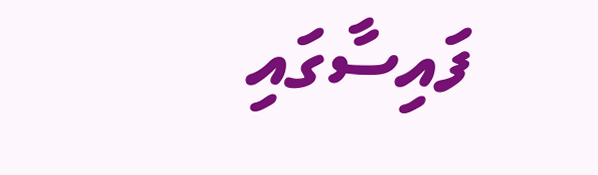ފައިސާގައި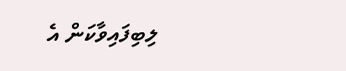ލިބިފައިވާކަން އެ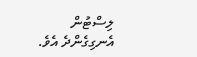ލިސްޓުން އެނގިގެންދެ އެވެ.